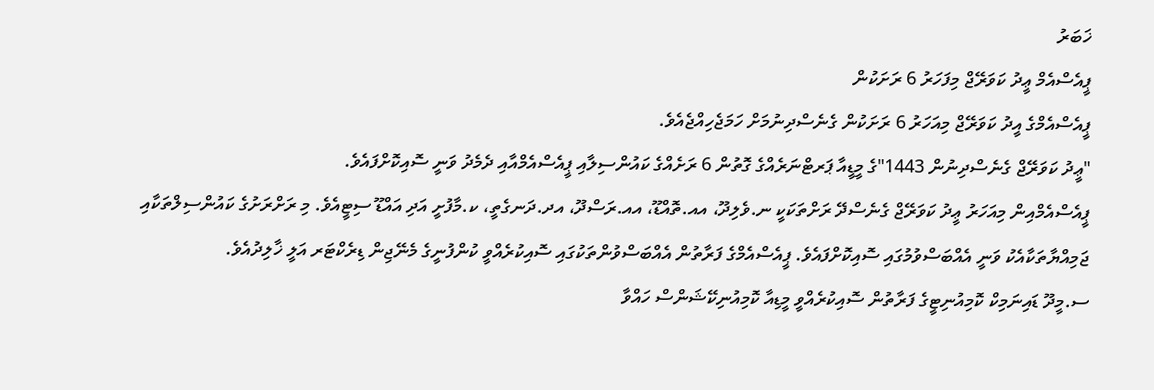ޚަބަރު
ޕީއެސްއެމް ޢީދު ކަވަރޭޖް މިފަހަރު 6 ރަށަކުން
ޕީއެސްއެމްގެ އީދު ކަވަރޭޖް މިއަހަރު 6 ރަށަކުން ގެނެސްދިނުމަށް ހަމަޖެހިއްޖެއެވެ.
"ޢީދު ކަވަރޭޖް ގެނެސްދިނުން 1443"ގެ މީޑީއާ ޕަރޓްނަރެއްގެ ގޮތުން 6 ރަށެއްގެ ކައުންސިލާއި ޕީއެސްއެމްއާއި ދެމެދު ވަނީ ސޮއިކޮށްފައެވެ.
ޕީއެސްއެމްއިން މިއަހަރު ޢީދު ކަވަރޭޖް ގެނެސްދޭ ރަށްތަކަކީ ނ.ވެލިދޫ، އއ.ތޮއްޑޫ، އއ.ރަސްދޫ، އދ.ދަނގެތީ، ކ.މާފުށީ އަދި އައްޑޫ ސިޓީއެވެ. މި ރަށްރަށުގެ ކައުންސިލްތަކާއި ޖަމިއްޔާތަކާއެކު ވަނީ އެއްބަސްވުމުގައި ސޮއިކޮށްފައެވެ. ޕީއެސްއެމްގެ ފަރާތުން އެއްބަސްވުންތަކުގައި ސޮއިކުރެއްވީ ކުންފުނީގެ މެނޭޖިން ޑިރެކްޓަރ އަލީ ޚާލިދުއެވެ.
ސ.މީދޫ ޑައިނަމިކް ކޮމިއުނިޓީގެ ފަރާތުން ސޮއިކުރެއްވީ މީޑިއާ ކޮމިއުނިކޭޝަންސް ހައްވާ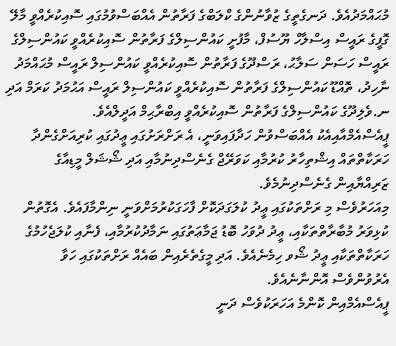މުޙައްމަދުއެވެ. ދަނގެތީގެ ޒުވާނުންގެ ކްލަބްގެ ފަރާތުން އެއްބަސްވުމުގައި ސޮއިކުރެއްވީ މާލޭ ގޮފީގެ ރައީސް އިސްލާހް ޔޫސުފް، މާފުށީ ކައުންސިލްގެ ފަރާތުން ސޮއިކުރެއްވީ ކައުންސިލްގެ ރައީސް ހަސަން ސަލާޙު، ރަސްދޫގެ ފަރާތުން ސޮއިކުރެއްވީ ކައުންސިލް ރައީސް މުޙައްމަދު ނާހިދު، ތޮއްޑޫ ކައުންސިލްގެ ފަރާތުން ސޮއިކުރެއްވީ ކައުންސިލް ރައީސް އަޙުމަދު ކަރަމް އަދި ނ.ވެލިދޫގެ ކައުންސިލްގެ ފަރާތުން ސޮއިކުރެއްވީ އިބްރާޙިމް އަދީލްއެވެ.
ޕީއެސްއެމްއާއިއެކު އެއްބަސްވުން ހަދާފައިވަނީ، އެ ރަށްރަށުގައި ޢީދުގައި ކުރިއަށްގެންދާ ހަރަކާތްތައް އިޝްތިހާރު ކުރުމާއި ކަވަރޭޖް ގެނެސްދިނުމާއި އަދި ޝޯޝަލް މީޑިއާގެ ޒަރިއްޔާއިން ގެނެސްދިނުމެވެ.
މިއަހަރުވެސް މި ރަށްތަކުގައި ޢީދު ކުލަގަދަކޮށް ފާހަގަކުރުމަށްވަނީ ނިންމާފައެވެ. އެގޮތުން ކުޅިވަރު މުބާރާތްތަކާއި، ޢީދު ދުވަހު ބޮޑު ޖަމާޢަތުގައި ނަމާދުކުރުމާއި، ފެނާއި ކުލަޖެހުމުގެ ހަރަކާތްތަކާއި ޢީދު ޝޯވ ހިމެނެއެވެ. އަދި މީގެތެރެއިން ބައެއް ރަށްތަކުގައި ހަވާ އެރުވުންވެސް އޮންނާނެއެވެ.
ޕީއެސްއެމްއިން ކޮންމެ އަހަރަކުވެސް ދަނީ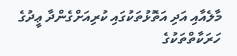މާލެއާއި އަދި އަތޮޅުތަކުގައި ކުރިއަށްގެންދާ ޢީދުގެ ހަރަކާތްތަކުގެ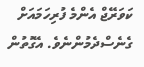ކަވަރޭޖް އެންމެ ފުރިހަމައަށް ގެނެސްދެމުންނެވެ. އެގޮތުން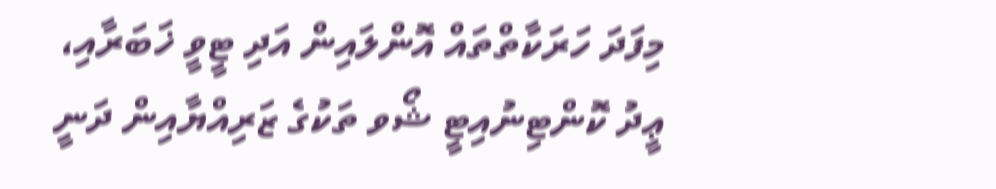މިފަދަ ހަރަކާތްތައް އޮންލައިން އަދި ޓީވީ ޚަބަރާއި، ޢީދު ކޮންޓިނުއިޓީ ޝޯވ ތަކުގެ ޒަރިއްޔާއިން ދަނީ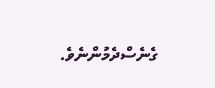ގެނެސްދެމުންނެވެ.